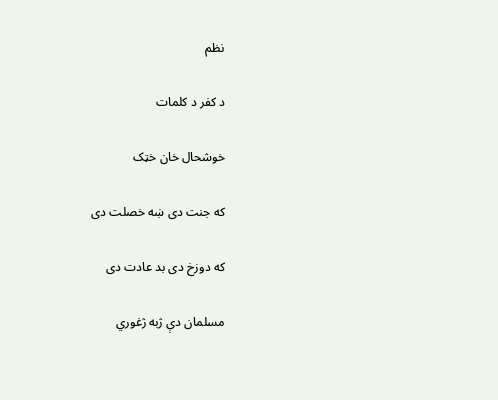نظم

د کفر د کلمات

خوشحال خان خټک

که جنت دی ښه خصلت دی

که دوزخ دی بد عادت دی

مسلمان دې ژبه ژغوري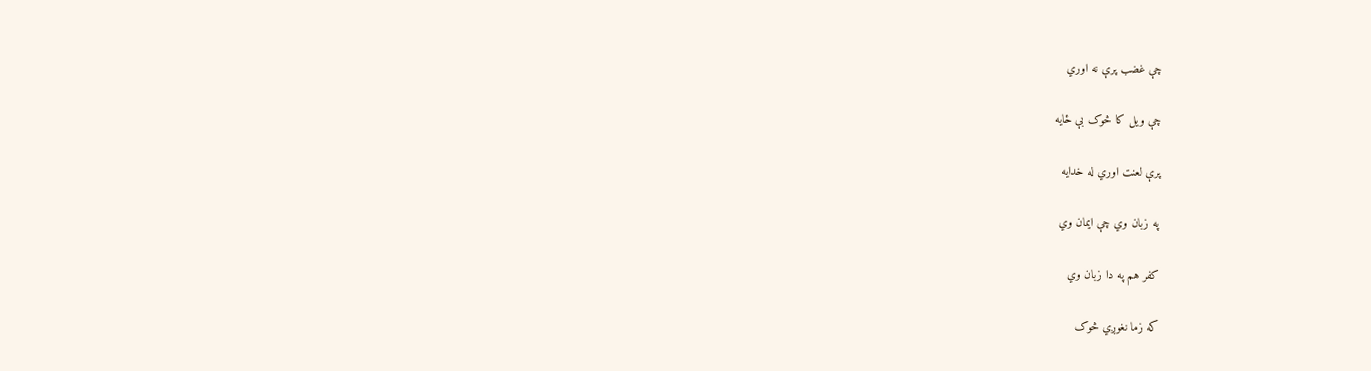چې غضب پرې نه اوري

چې ويل کا څوک بې ځايه

پرې لعنت اوري له خدايه

په زبان وي چې ايمان وي

کفر هم په دا زبان وي

که زما نغوږي څوک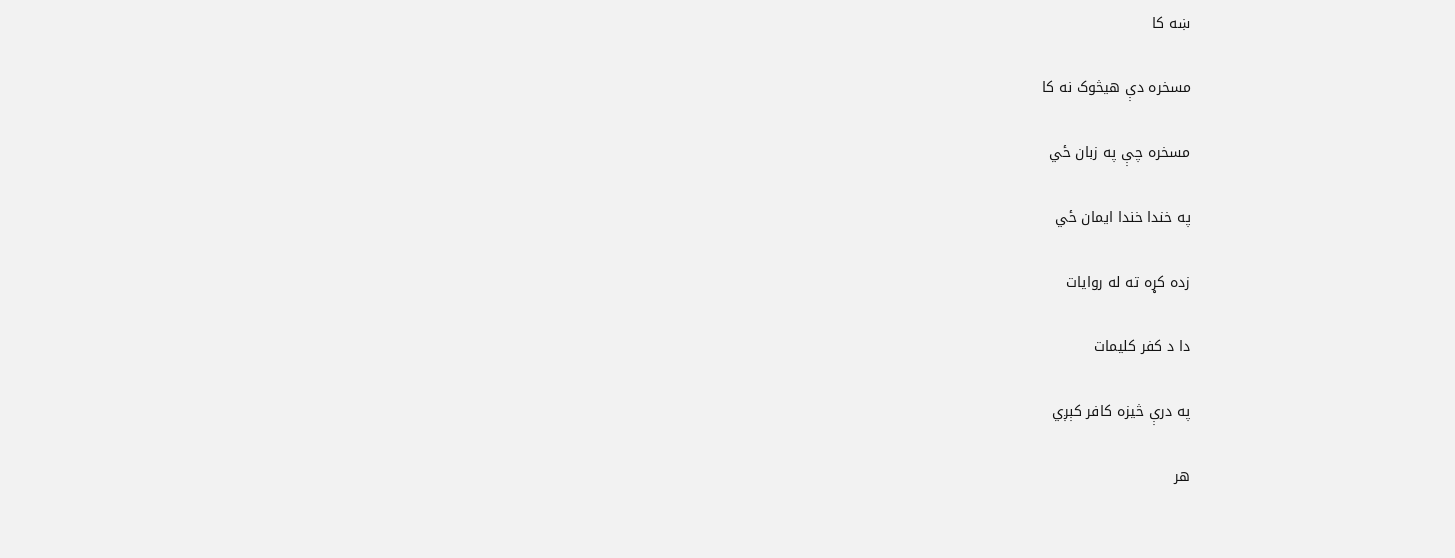ښه کا

مسخره دې هيڅوک نه کا

مسخره چې په زبان ځي

په خندا خندا ايمان ځي

زده کړه ته له روايات

دا د کفر کليمات

په درې څيزه کافر کېږي

هر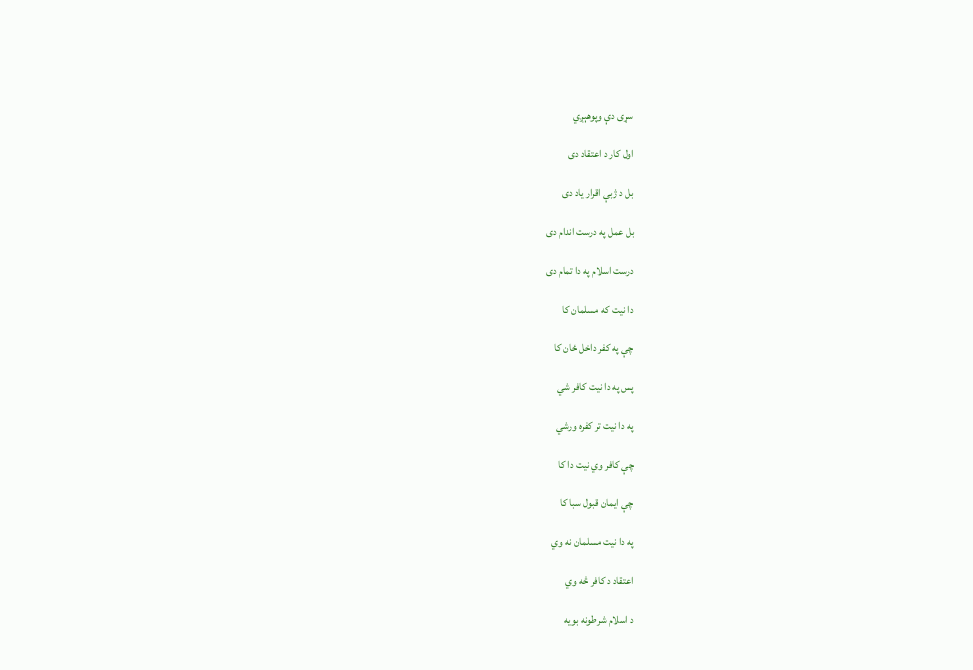سړی دې وپوهېږي

اول کار د اعتقاد دی

بل د ژبې اقرار ياد دی

بل عمل په درست اندام دی

درست اسلام په دا تمام دی

دا نيت که مسلمان کا

چې په کفر داخل ځان کا

پس په دا نيت کافر شي

په دا نيت تر کفره ورشي

چې کافر وي نيت دا کا

چې ايمان قبول سبا کا

په دا نيت مسلمان نه وي

اعتقاد د کافر څه وي

د اسلام شرطونه بويه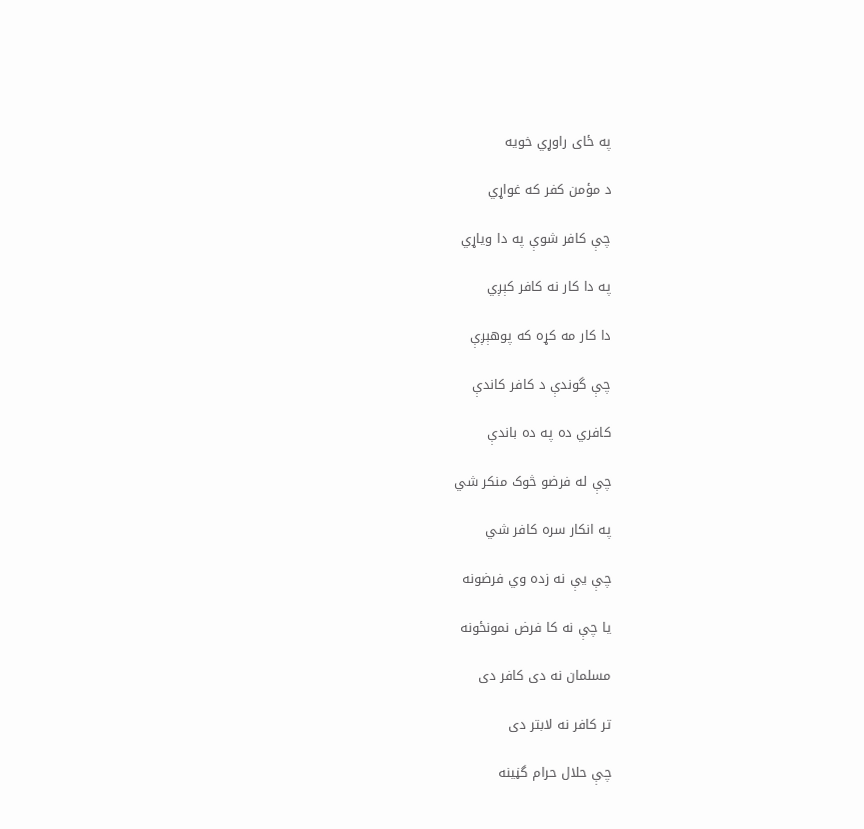په ځای راوړي خويه

د مؤمن کفر که غواړي

چې کافر شوې په دا وياړي

په دا کار نه کافر کېږي

دا کار مه کړه که پوهېږې

چې گوندې د کافر کاندې

کافري ده په ده باندې

چې له فرضو څوک منکر شي

په انکار سره کافر شي

چې يې نه زده وي فرضونه

يا چې نه کا فرض نمونځونه

مسلمان نه دی کافر دی

تر کافر نه لابتر دی

چې حلال حرام گڼينه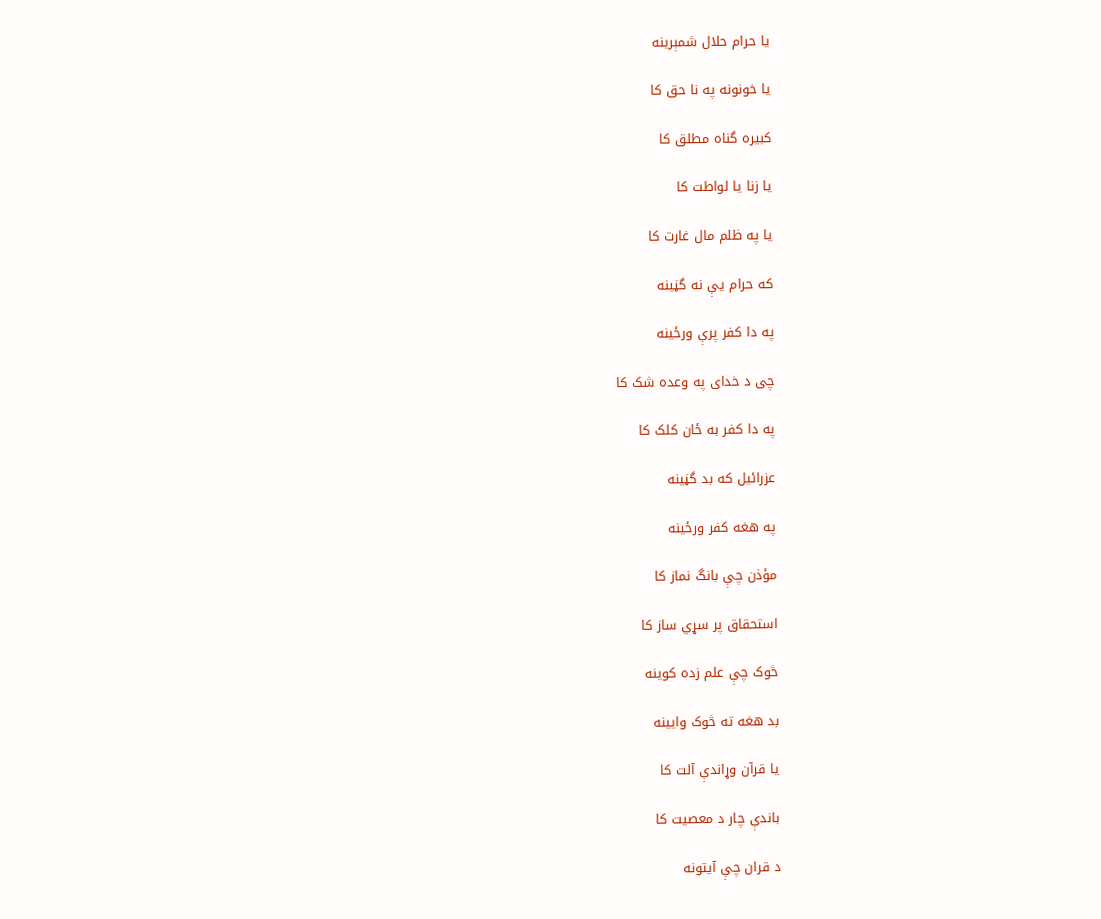يا حرام حلال شمېرينه

يا خونونه په نا حق کا

کبيره گناه مطلق کا

يا زنا يا لواطت کا

يا په ظلم مال غارت کا

که حرام يې نه گڼينه

په دا کفر پرې ورځينه

چی د خدای په وعده شک کا

په دا کفر به ځان کلک کا

عزرائيل که بد گڼينه

په هغه کفر ورځينه

مؤذن چې بانگ نماز کا

استحقاق پر سړي ساز کا

څوک چې علم زده کوينه

بد هغه ته څوک وايينه

يا قرآن وړاندې آلت کا

باندې چار د معصيت کا

د قران چې آيتونه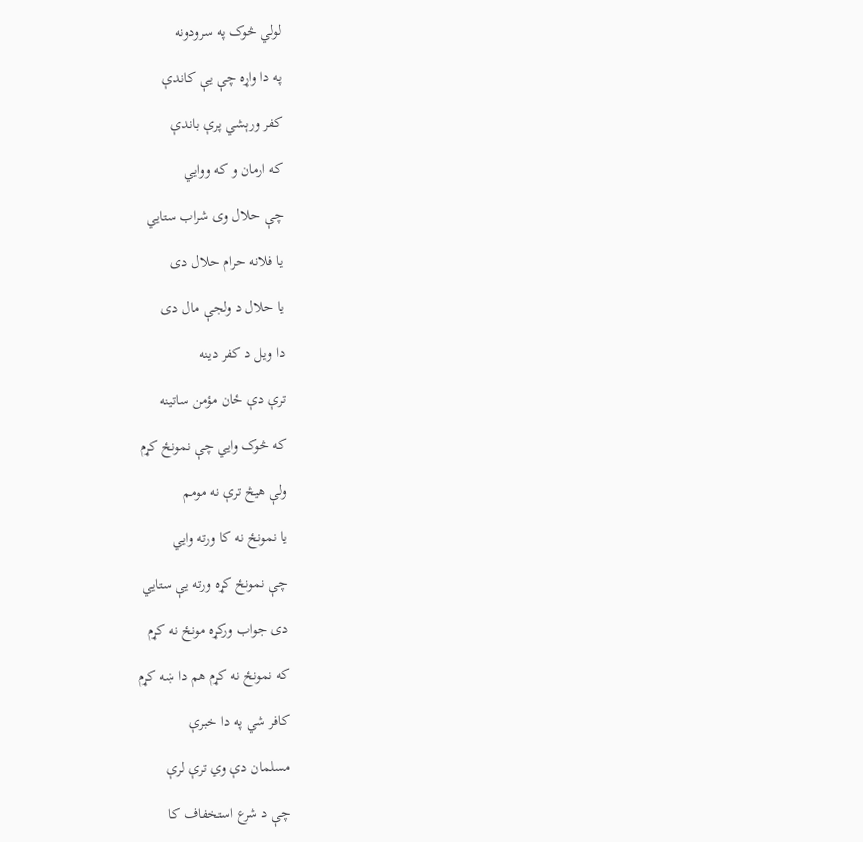لولي څوک په سرودونه

په دا واړه چې يې کاندې

کفر ورېشي پرې باندې

که ارمان و که ووايي

چې حلال وی شراب ستايي

يا فلانه حرام حلال دی

يا حلال د ولجې مال دی

دا ويل د کفر دينه

ترې دې ځان مؤمن ساتينه

که څوک وايي چې نمونځ کړم

ولې هيڅ ترې نه مومم

يا نمونځ نه کا ورته وايي

چې نمونځ کړه ورته يې ستايي

دی جواب ورکړه مونځ نه کړم

که نمونځ نه کړم هم دا ښه کړم

کافر شي په دا خبرې

مسلمان دې وي ترې لرې

چې د شرع استخفاف کا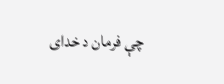چې فرمان د خدای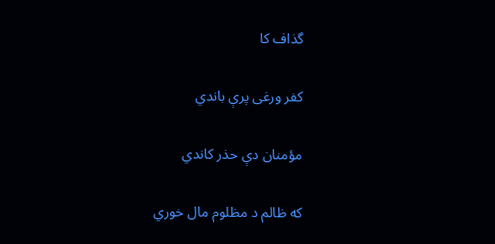گذاف کا

کفر ورغی پرې باندي

مؤمنان دې حذر کاندي

که ظالم د مظلوم مال خوري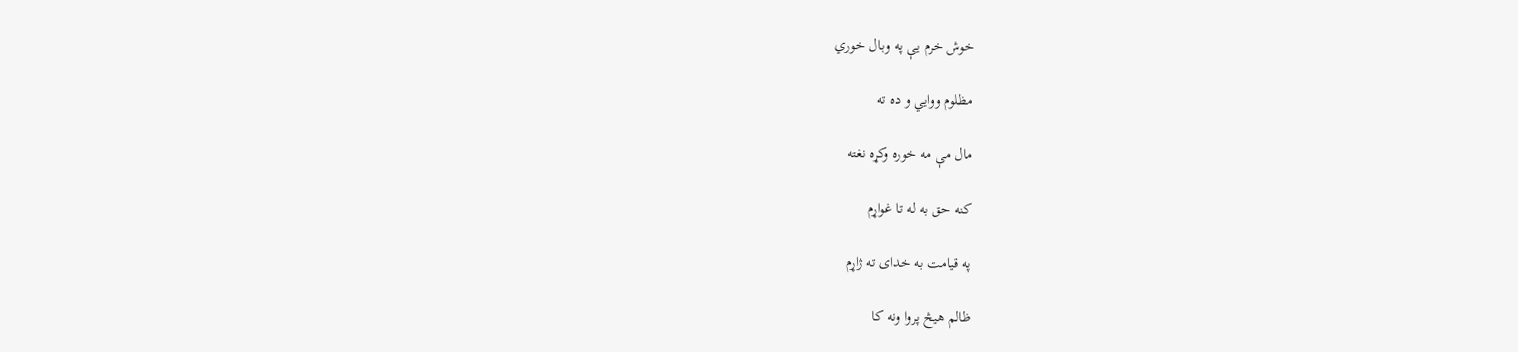خوش خرم يې په وبال خوري

مظلوم ووايي و ده ته

مال مې مه خوره وکړه نغته

کنه حق به له تا غواړم

په قيامت به خدای ته ژاړم

ظالم هيڅ پروا ونه کا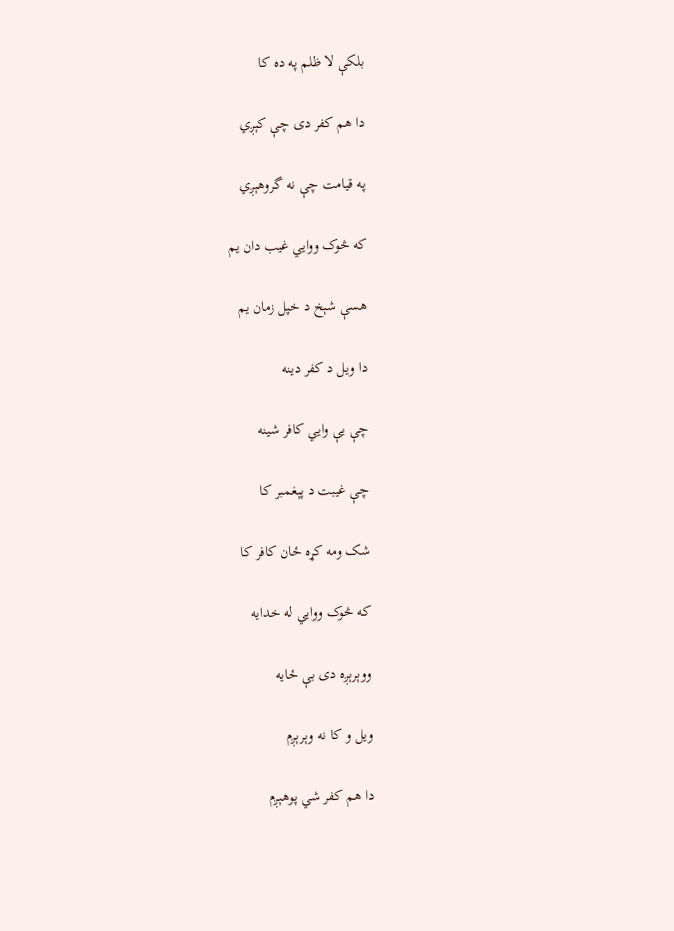بلکې لا ظلم په ده کا

دا هم کفر دی چې کېږي

په قيامت چې نه گروهېږي

که څوک ووايي غيب دان يم

هسې شېخ د خپل زمان يم

دا ويل د کفر دينه

چې يې وايي کافر شينه

چې غيبت د پېغمبر کا

شک ومه کړه ځان کافر کا

که څوک ووايي له خدايه

ووېرېږه دی بې ځايه

ويل و کا نه وېرېږم

دا هم کفر شي پوهېږم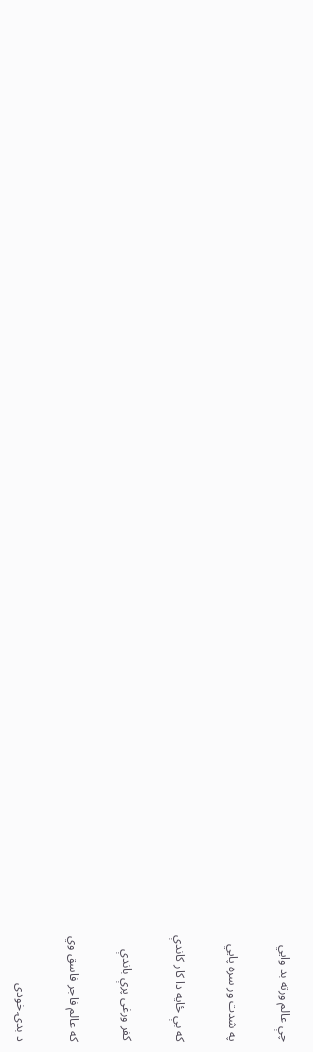چې عالم ورته بد وايي

په شدت ور سره پايي

که بې ځايه دا کار کاندې

کفر ورغی پرې باندې

که عالم فاجر فاسق وي

د بدۍ خودی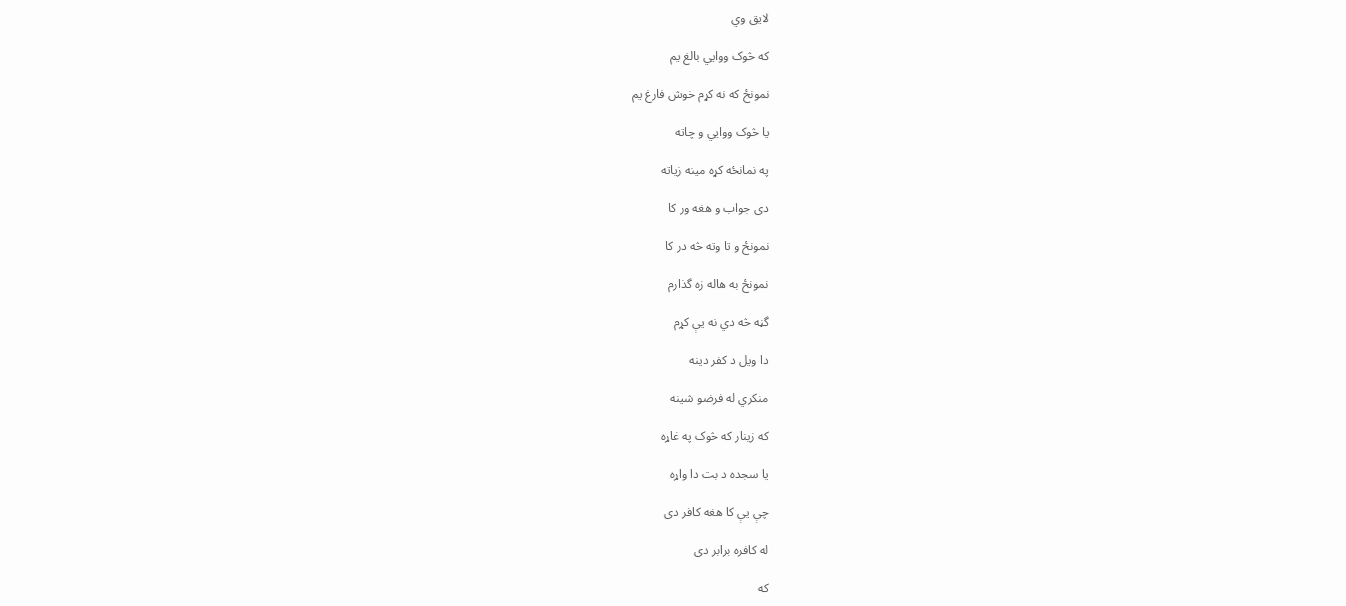لايق وي

که څوک ووايي بالغ يم

نمونځ که نه کړم خوش فارغ يم

يا څوک ووايي و چاته

په نمانځه کړه مينه زياته

دی جواب و هغه ور کا

نمونځ و تا وته څه در کا

نمونځ به هاله زه گذارم

گڼه څه دي نه يې کړم

دا ويل د کفر دينه

منکري له فرضو شينه

که زينار که څوک په غاړه

يا سجده د بت دا واړه

چې يې کا هغه کافر دی

له کافره برابر دی

که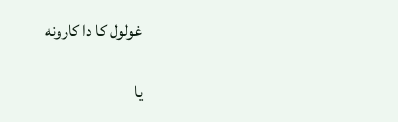غولول کا دا کارونه

يا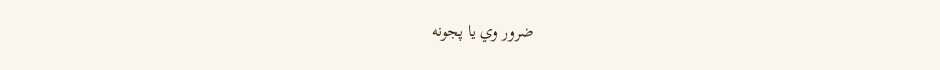ضرور وي يا پجونه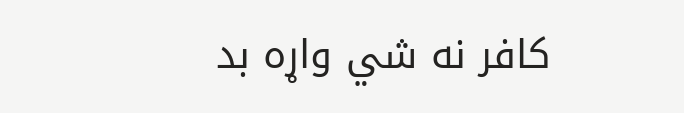کافر نه شي واړه بد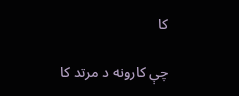کا

چې کارونه د مرتد کا